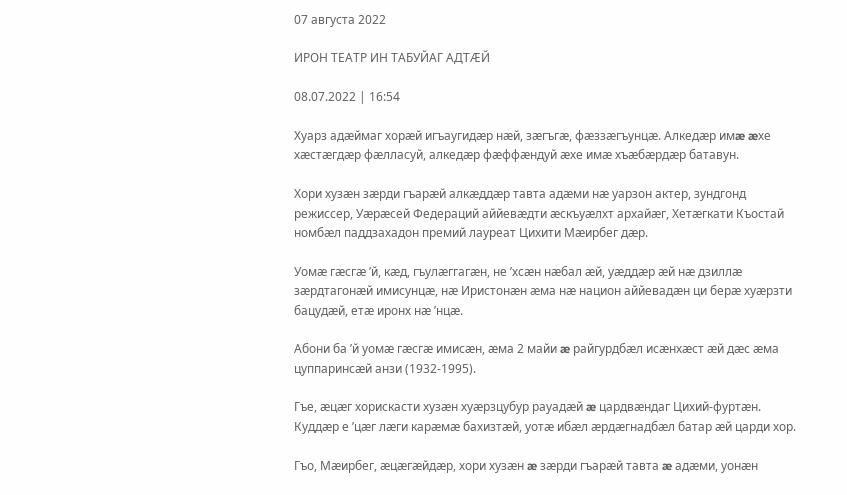07 августа 2022

ИРОН ТЕАТР ИН ТАБУЙАГ АДТӔЙ

08.07.2022 | 16:54

Хуарз адæймаг хорæй игъаугидæр нæй, зæгъгæ, фæззæгъунцæ. Алкедæр имæ æхе хæстæгдæр фæлласуй, алкедæр фæффæндуй æхе имæ хъæбæрдæр батавун.

Хори хузæн зæрди гъарæй алкæддæр тавта адæми нæ уарзон актер, зундгонд режиссер, Уæрæсей Федераций аййевæдти æскъуæлхт архайæг, Хетæгкати Къостай номбæл паддзахадон премий лауреат Цихити Мæирбег дæр.

Уомæ гæсгæ ’й, кæд, гъулæггагæн, не ’хсæн нæбал æй, уæддæр æй нæ дзиллæ зæрдтагонæй имисунцæ, нæ Иристонæн æма нæ национ аййевадæн ци берæ хуæрзти бацудæй, етæ иронх нæ ’нцæ.

Абони ба ’й уомæ гæсгæ имисæн, æма 2 майи æ райгурдбæл исæнхæст æй дæс æма цуппаринсæй анзи (1932-1995).

Гъе, æцæг хорискасти хузæн хуæрзцубур рауадæй æ цардвæндаг Цихий-фуртæн. Куддæр е ’цæг лæги карæмæ бахизтæй, уотæ ибæл æрдæгнадбæл батар æй царди хор.

Гъо, Мæирбег, æцæгæйдæр, хори хузæн æ зæрди гъарæй тавта æ адæми, уонæн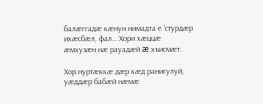балæггадæ кæнун нимадта е ’стурдæр ихæсбæл, фал… Хори хæццæ æмхузæн нæ рауадæй æ хъисмæт.

Хор нуртæккæ дæр кæд ранигулуй, уæддæр бабæй нæмæ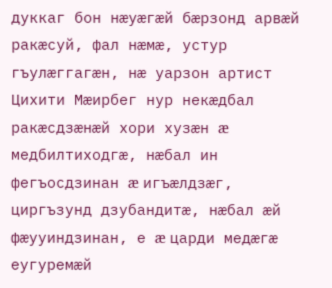дуккаг бон нæуæгæй бæрзонд арвæй ракæсуй, фал нæмæ, устур гъулæггагæн, нæ уарзон артист Цихити Мæирбег нур некæдбал ракæсдзæнæй хори хузæн æ медбилтиходгæ, нæбал ин фегъосдзинан æ игъæлдзæг, циргъзунд дзубандитæ, нæбал æй фæууиндзинан, е æ царди медæгæ еугуремæй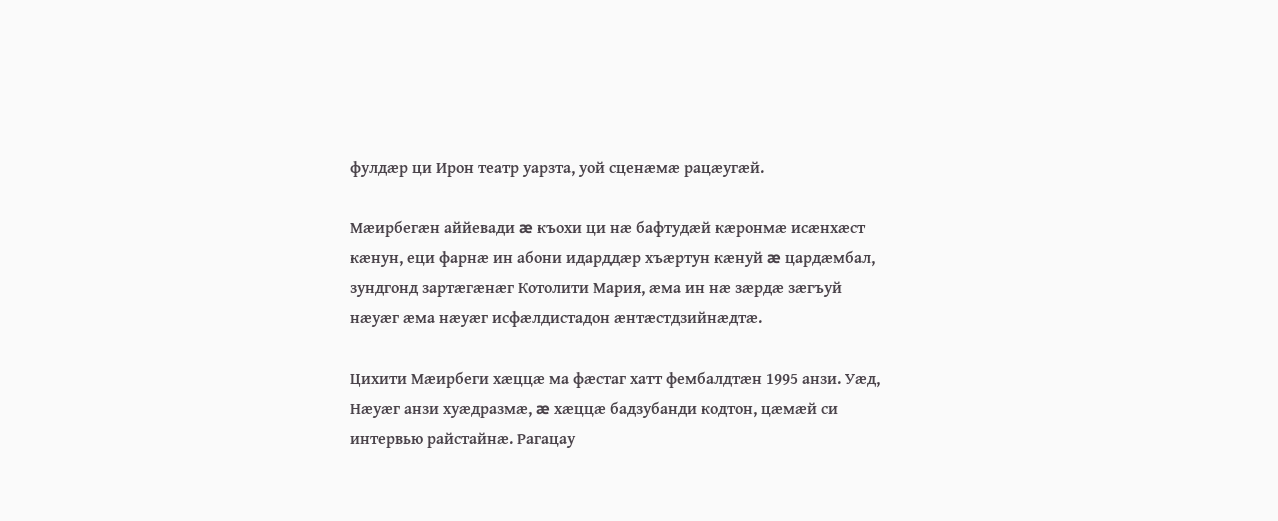фулдæр ци Ирон театр уарзта, уой сценæмæ рацæугæй.

Мæирбегæн аййевади æ къохи ци нæ бафтудæй кæронмæ исæнхæст кæнун, еци фарнæ ин абони идарддæр хъæртун кæнуй æ цардæмбал, зундгонд зартæгæнæг Котолити Мария, æма ин нæ зæрдæ зæгъуй нæуæг æма нæуæг исфæлдистадон æнтæстдзийнæдтæ.

Цихити Мæирбеги хæццæ ма фæстаг хатт фембалдтæн 1995 анзи. Уæд, Нæуæг анзи хуæдразмæ, æ хæццæ бадзубанди кодтон, цæмæй си интервью райстайнæ. Рагацау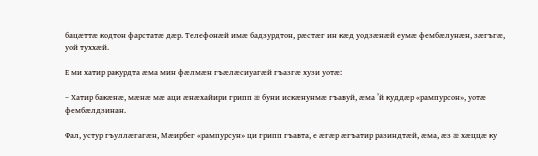бацæттæ кодтон фарстатæ дæр. Телефонæй имæ бадзурдтон, рæстæг ин кæд уодзæнæй еумæ фембæлунæн, зæгъгæ, уой туххæй.

Е ми хатир ракурдта æма мин фæлмæн гъæлæсиуагæй гъазгæ хузи уотæ:

– Хатир бакæнæ, мæнæ мæ аци æнæхайири грипп æ буни искæнунмæ гъавуй, æма ’й куддæр «рампурсон», уотæ фембæлдзинан.

Фал, устур гъуллæгагæн, Мæирбег «рампурсун» ци грипп гъавта, е æгæр æгъатир разиндтæй, æма, æз æ хæццæ ку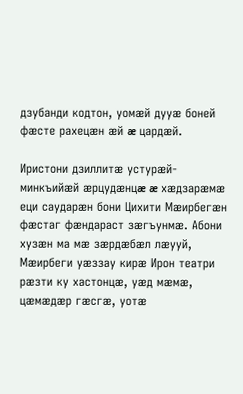дзубанди кодтон, уомæй дууæ боней фæсте рахецæн æй æ цардæй.

Иристони дзиллитæ устурæй-минкъийæй æрцудæнцæ æ хæдзарæмæ еци саударæн бони Цихити Мæирбегæн фæстаг фæндараст зæгъунмæ. Абони хузæн ма мæ зæрдæбæл лæууй, Мæирбеги уæззау кирæ Ирон театри рæзти ку хастонцæ, уæд мæмæ, цæмæдæр гæсгæ, уотæ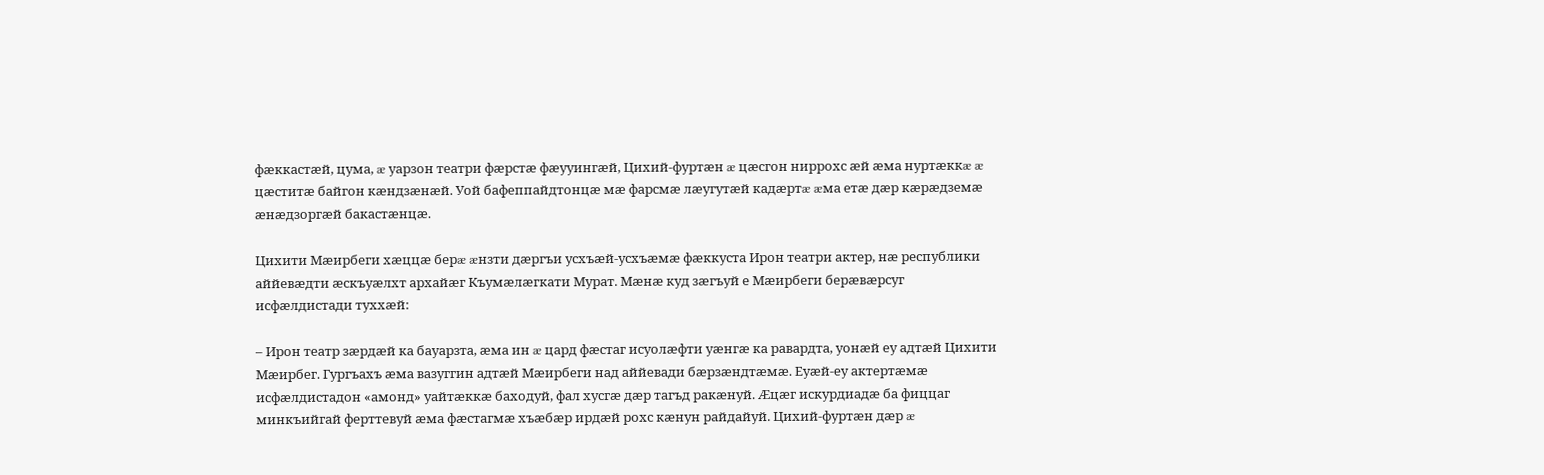фæккастæй, цума, æ уарзон театри фæрстæ фæууингæй, Цихий-фуртæн æ цæсгон ниррохс æй æма нуртæккæ æ цæститæ байгон кæндзæнæй. Уой бафеппайдтонцæ мæ фарсмæ лæугутæй кадæртæ æма етæ дæр кæрæдземæ æнæдзоргæй бакастæнцæ.

Цихити Мæирбеги хæццæ берæ æнзти дæргъи усхъæй-усхъæмæ фæккуста Ирон театри актер, нæ республики аййевæдти æскъуæлхт архайæг Къумæлæгкати Мурат. Мæнæ куд зæгъуй е Мæирбеги берæвæрсуг исфæлдистади туххæй:

– Ирон театр зæрдæй ка бауарзта, æма ин æ цард фæстаг исуолæфти уæнгæ ка равардта, уонæй еу адтæй Цихити Мæирбег. Гургъахъ æма вазуггин адтæй Мæирбеги над аййевади бæрзæндтæмæ. Еуæй-еу актертæмæ исфæлдистадон «амонд» уайтæккæ баходуй, фал хусгæ дæр тагъд ракæнуй. Æцæг искурдиадæ ба фиццаг минкъийгай ферттевуй æма фæстагмæ хъæбæр ирдæй рохс кæнун райдайуй. Цихий-фуртæн дæр æ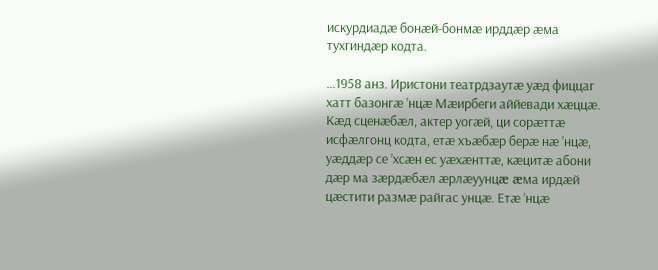искурдиадæ бонæй-бонмæ ирддæр æма тухгиндæр кодта.

…1958 анз. Иристони театрдзаутæ уæд фиццаг хатт базонгæ ’нцæ Мæирбеги аййевади хæццæ. Кæд сценæбæл, актер уогæй, ци сорæттæ исфæлгонц кодта, етæ хъæбæр берæ нæ ’нцæ, уæддæр се ’хсæн ес уæхæнттæ, кæцитæ абони дæр ма зæрдæбæл æрлæуунцæ æма ирдæй цæстити размæ райгас унцæ. Етæ ’нцæ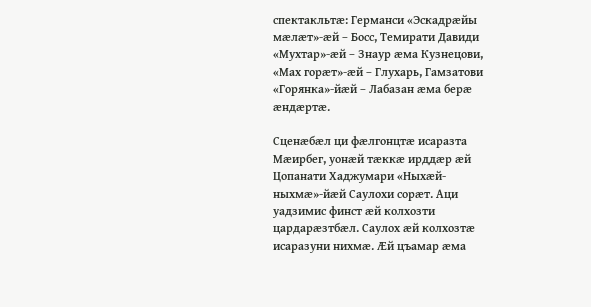спектакльтæ: Германси «Эскадрæйы мæлæт»-æй – Босс, Темирати Давиди «Мухтар»-æй – Знаур æма Кузнецови, «Мах горæт»-æй – Глухарь, Гамзатови «Горянка»-йæй – Лабазан æма берæ æндæртæ.

Сценæбæл ци фæлгонцтæ исаразта Мæирбег, уонæй тæккæ ирддæр æй Цопанати Хаджумари «Ныхæй-ныхмæ»-йæй Саулохи сорæт. Аци уадзимис финст æй колхозти цардарæзтбæл. Саулох æй колхозтæ исаразуни нихмæ. Æй цъамар æма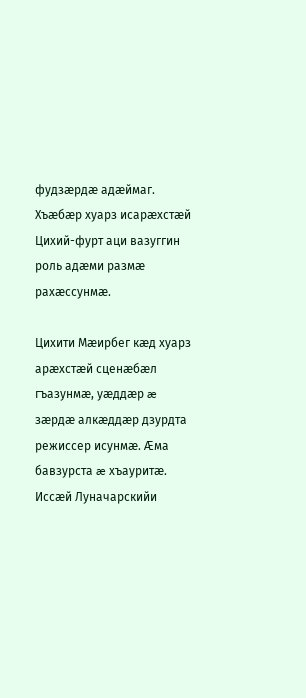фудзæрдæ адæймаг. Хъæбæр хуарз исарæхстæй Цихий-фурт аци вазуггин роль адæми размæ рахæссунмæ.

Цихити Мæирбег кæд хуарз арæхстæй сценæбæл гъазунмæ, уæддæр æ зæрдæ алкæддæр дзурдта режиссер исунмæ. Æма бавзурста æ хъауритæ. Иссæй Луначарскийи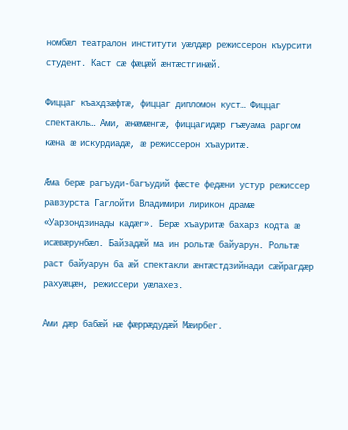номбæл театралон институти уæлдæр режиссерон къурсити студент. Каст сæ фæцæй æнтæстгинæй.

Фиццаг къахдзæфтæ, фиццаг дипломон куст… Фиццаг спектакль… Ами, æнæмæнгæ, фиццагидæр гъæуама раргом кæна æ искурдиадæ, æ режиссерон хъауритæ.

Æма берæ рагъуди-багъудий фæсте федæни устур режиссер равзурста Гаглойти Владимири лирикон драмæ «Уарзондзинады кадæг». Берæ хъауритæ бахарз кодта æ исæвæрунбæл. Байзадæй ма ин рольтæ байуарун. Рольтæ раст байуарун ба æй спектакли æнтæстдзийнади сæйрагдæр рахуæцæн, режиссери уæлахез.

Ами дæр бабæй нæ фæррæдудæй Мæирбег.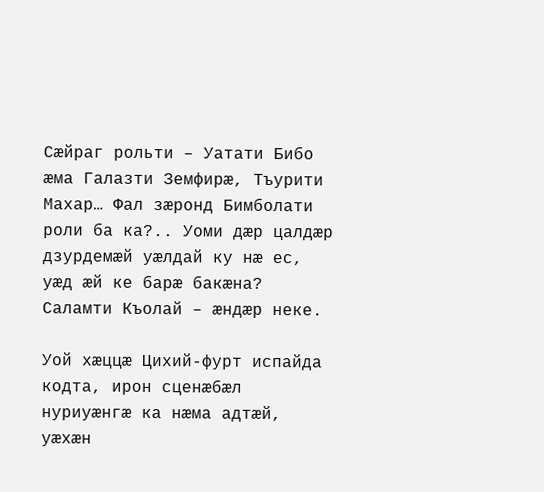Сæйраг рольти – Уатати Бибо æма Галазти Земфирæ, Тъурити Махар… Фал зæронд Бимболати роли ба ка?.. Уоми дæр цалдæр дзурдемæй уæлдай ку нæ ес, уæд æй ке барæ бакæна? Саламти Къолай – æндæр неке.

Уой хæццæ Цихий-фурт испайда кодта, ирон сценæбæл нуриуæнгæ ка нæма адтæй, уæхæн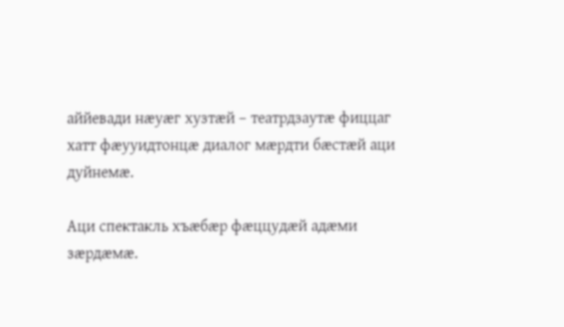аййевади нæуæг хузтæй – театрдзаутæ фиццаг хатт фæууидтонцæ диалог мæрдти бæстæй аци дуйнемæ.

Аци спектакль хъæбæр фæццудæй адæми зæрдæмæ.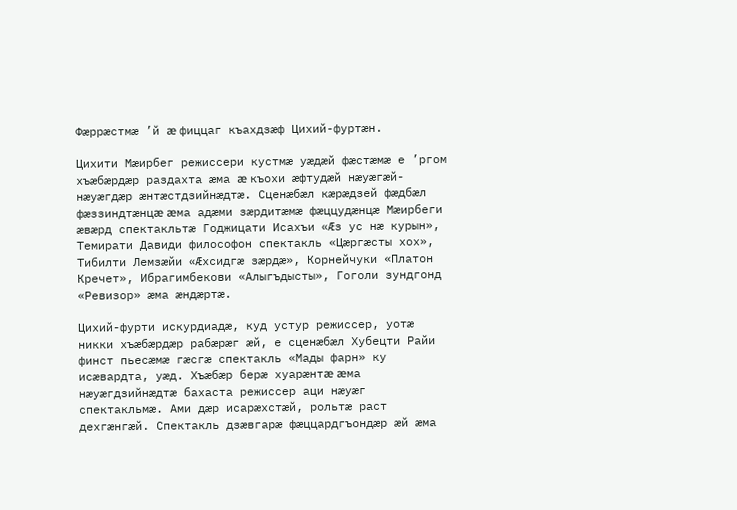Фæррæстмæ ’й æ фиццаг къахдзæф Цихий-фуртæн.

Цихити Мæирбег режиссери кустмæ уæдæй фæстæмæ е ’ргом хъæбæрдæр раздахта æма æ къохи æфтудæй нæуæгæй-нæуæгдæр æнтæстдзийнæдтæ. Сценæбæл кæрæдзей фæдбæл фæззиндтæнцæ æма адæми зæрдитæмæ фæццудæнцæ Мæирбеги æвæрд спектакльтæ Годжицати Исахъи «Æз ус нæ курын», Темирати Давиди философон спектакль «Цæргæсты хох», Тибилти Лемзæйи «Æхсидгæ зæрдæ», Корнейчуки «Платон Кречет», Ибрагимбекови «Алыгъдысты», Гоголи зундгонд «Ревизор» æма æндæртæ.

Цихий-фурти искурдиадæ, куд устур режиссер, уотæ никки хъæбæрдæр рабæрæг æй, е сценæбæл Хубецти Райи финст пьесæмæ гæсгæ спектакль «Мады фарн» ку исæвардта, уæд. Хъæбæр берæ хуарæнтæ æма нæуæгдзийнæдтæ бахаста режиссер аци нæуæг спектакльмæ. Ами дæр исарæхстæй, рольтæ раст дехгæнгæй. Спектакль дзæвгарæ фæццардгъондæр æй æма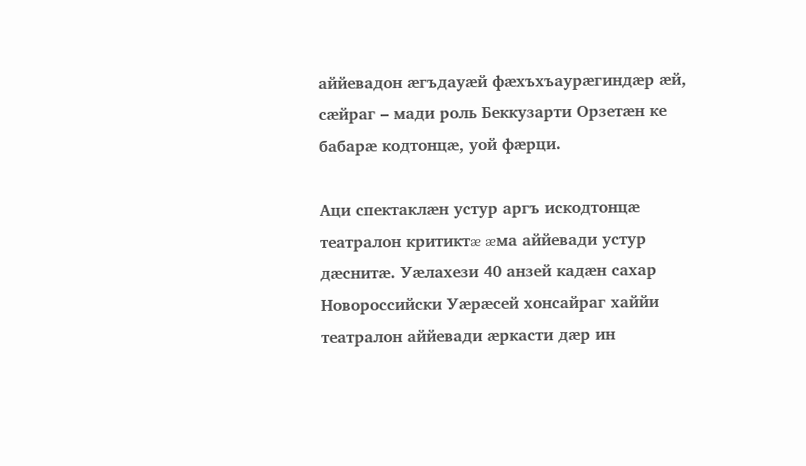аййевадон æгъдауæй фæхъхъаурæгиндæр æй, сæйраг – мади роль Беккузарти Орзетæн ке бабарæ кодтонцæ, уой фæрци.

Аци спектаклæн устур аргъ искодтонцæ театралон критиктæ æма аййевади устур дæснитæ. Уæлахези 40 анзей кадæн сахар Новороссийски Уæрæсей хонсайраг хаййи театралон аййевади æркасти дæр ин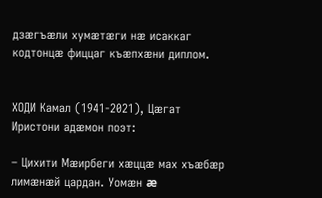дзæгъæли хумæтæги нæ исаккаг кодтонцæ фиццаг къæпхæни диплом.


ХОДИ Камал (1941-2021), Цæгат Иристони адæмон поэт:

– Цихити Мæирбеги хæццæ мах хъæбæр лимæнæй цардан. Уомæн æ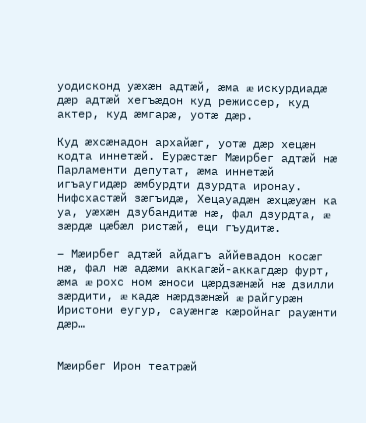уодисконд уæхæн адтæй, æма æ искурдиадæ дæр адтæй хегъæдон куд режиссер, куд актер, куд æмгарæ, уотæ дæр.

Куд æхсæнадон архайæг, уотæ дæр хецæн кодта иннетæй. Еурæстæг Мæирбег адтæй нæ Парламенти депутат, æма иннетæй игъаугидæр æмбурдти дзурдта иронау. Нифсхастæй зæгъидæ, Хецауадæн æхцæуæн ка уа, уæхæн дзубандитæ нæ, фал дзурдта, æ зæрдæ цæбæл ристæй, еци гъудитæ.

– Мæирбег адтæй айдагъ аййевадон косæг нæ, фал нæ адæми аккагæй-аккагдæр фурт, æма æ рохс ном æноси цæрдзæнæй нæ дзилли зæрдити, æ кадæ нæрдзæнæй æ райгурæн Иристони еугур, сауæнгæ кæройнаг рауæнти дæр…


Мæирбег Ирон театрæй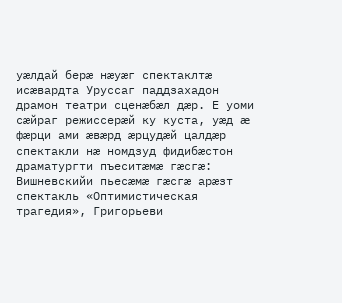уæлдай берæ нæуæг спектаклтæ исæвардта Уруссаг паддзахадон драмон театри сценæбæл дæр. Е уоми сæйраг режиссерæй ку куста, уæд æ фæрци ами æвæрд æрцудæй цалдæр спектакли нæ номдзуд фидибæстон драматургти пъеситæмæ гæсгæ: Вишневскийи пьесæмæ гæсгæ арæзт спектакль «Оптимистическая трагедия», Григорьеви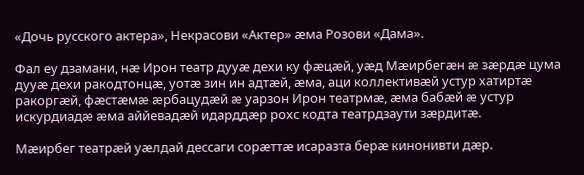«Дочь русского актера», Некрасови «Актер» æма Розови «Дама».

Фал еу дзамани, нæ Ирон театр дууæ дехи ку фæцæй, уæд Мæирбегæн æ зæрдæ цума дууæ дехи ракодтонцæ, уотæ зин ин адтæй, æма, аци коллективæй устур хатиртæ ракоргæй, фæстæмæ æрбацудæй æ уарзон Ирон театрмæ, æма бабæй æ устур искурдиадæ æма аййевадæй идарддæр рохс кодта театрдзаути зæрдитæ.

Мæирбег театрæй уæлдай дессаги сорæттæ исаразта берæ кинонивти дæр.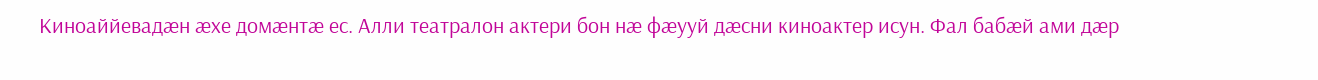Киноаййевадæн æхе домæнтæ ес. Алли театралон актери бон нæ фæууй дæсни киноактер исун. Фал бабæй ами дæр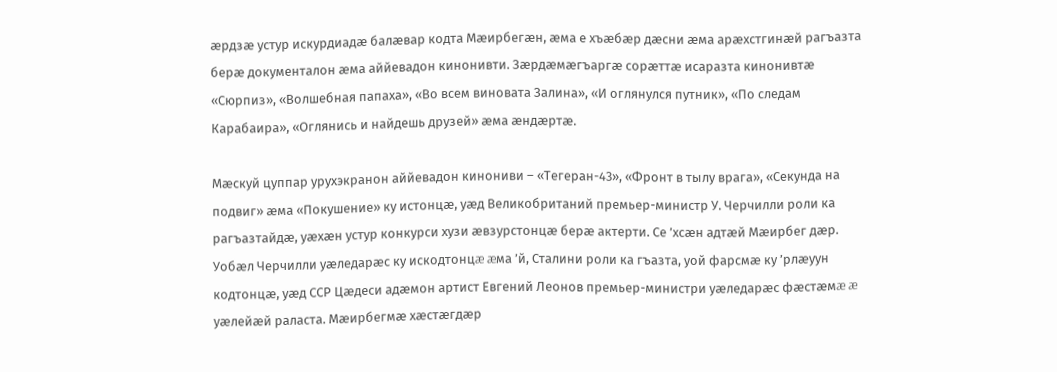æрдзæ устур искурдиадæ балæвар кодта Мæирбегæн, æма е хъæбæр дæсни æма арæхстгинæй рагъазта берæ документалон æма аййевадон кинонивти. Зæрдæмæгъаргæ сорæттæ исаразта кинонивтæ «Сюрпиз», «Волшебная папаха», «Во всем виновата Залина», «И оглянулся путник», «По следам Карабаира», «Оглянись и найдешь друзей» æма æндæртæ.

Мæскуй цуппар урухэкранон аййевадон кинониви – «Тегеран-43», «Фронт в тылу врага», «Секунда на подвиг» æма «Покушение» ку истонцæ, уæд Великобританий премьер-министр У. Черчилли роли ка рагъазтайдæ, уæхæн устур конкурси хузи æвзурстонцæ берæ актерти. Се ’хсæн адтæй Мæирбег дæр. Уобæл Черчилли уæледарæс ку искодтонцæ æма ’й, Сталини роли ка гъазта, уой фарсмæ ку ’рлæуун кодтонцæ, уæд ССР Цæдеси адæмон артист Евгений Леонов премьер-министри уæледарæс фæстæмæ æ уæлейæй раласта. Мæирбегмæ хæстæгдæр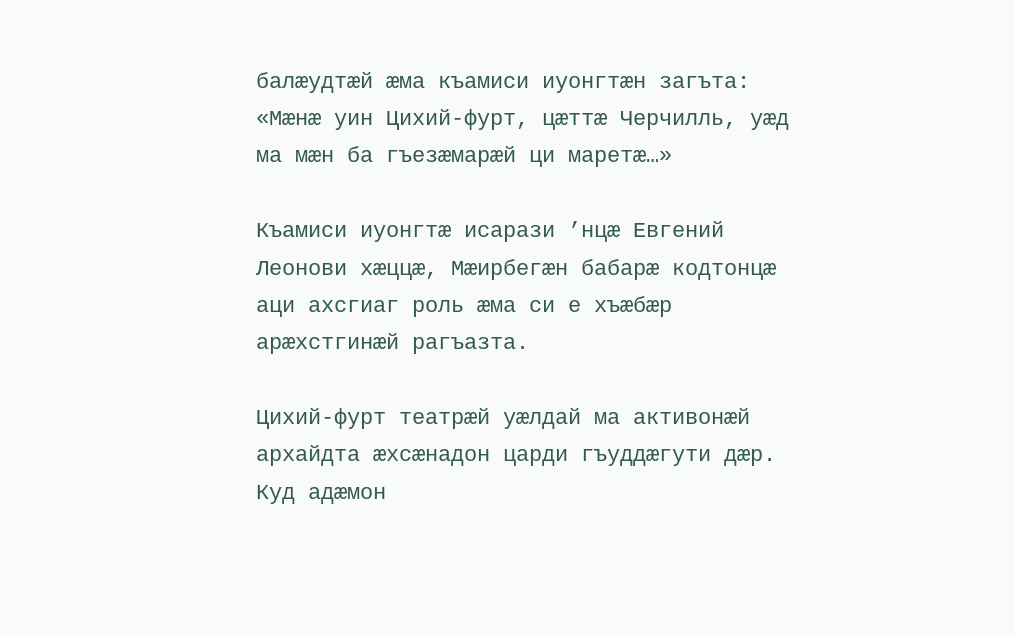балæудтæй æма къамиси иуонгтæн загъта: «Мæнæ уин Цихий-фурт, цæттæ Черчилль, уæд ма мæн ба гъезæмарæй ци маретæ…»

Къамиси иуонгтæ исарази ’нцæ Евгений Леонови хæццæ, Мæирбегæн бабарæ кодтонцæ аци ахсгиаг роль æма си е хъæбæр арæхстгинæй рагъазта.

Цихий-фурт театрæй уæлдай ма активонæй архайдта æхсæнадон царди гъуддæгути дæр. Куд адæмон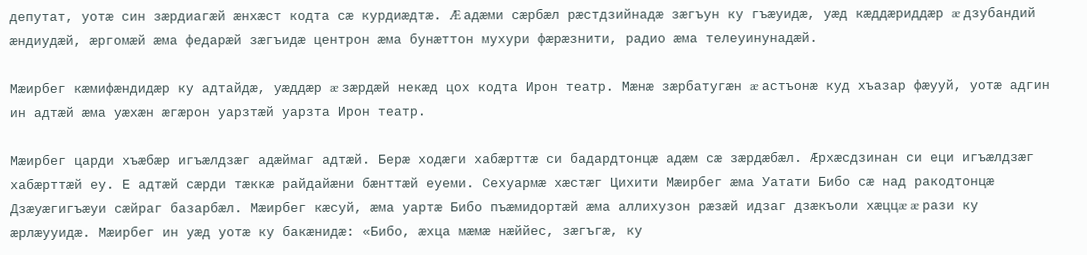депутат, уотæ син зæрдиагæй æнхæст кодта сæ курдиæдтæ. Æ адæми сæрбæл рæстдзийнадæ зæгъун ку гъæуидæ, уæд кæддæриддæр æ дзубандий æндиудæй, æргомæй æма федарæй зæгъидæ центрон æма бунæттон мухури фæрæзнити, радио æма телеуинунадæй.

Мæирбег кæмифæндидæр ку адтайдæ, уæддæр æ зæрдæй некæд цох кодта Ирон театр. Мæнæ зæрбатугæн æ астъонæ куд хъазар фæууй, уотæ адгин ин адтæй æма уæхæн æгæрон уарзтæй уарзта Ирон театр.

Мæирбег царди хъæбæр игъæлдзæг адæймаг адтæй. Берæ ходæги хабæрттæ си бадардтонцæ адæм сæ зæрдæбæл. Æрхæсдзинан си еци игъæлдзæг хабæрттæй еу. Е адтæй сæрди тæккæ райдайæни бæнттæй еуеми. Сехуармæ хæстæг Цихити Мæирбег æма Уатати Бибо сæ над ракодтонцæ Дзæуæгигъæуи сæйраг базарбæл. Мæирбег кæсуй, æма уартæ Бибо пъæмидортæй æма аллихузон рæзæй идзаг дзæкъоли хæццæ æ рази ку æрлæууидæ. Мæирбег ин уæд уотæ ку бакæнидæ: «Бибо, æхца мæмæ нæййес, зæгъгæ, ку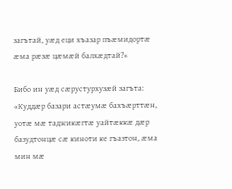загътай, уæд еци хъазар пъæмидортæ æма рæзæ цæмæй балхæдтай?»

Бибо ин уæд сæрустурхузæй загъта: «Куддæр базари астæумæ бахъæрттæн, уотæ мæ таджикæгтæ уайтæккæ дæр базудтонцæ сæ киноти ке гъазтон, æма мин мæ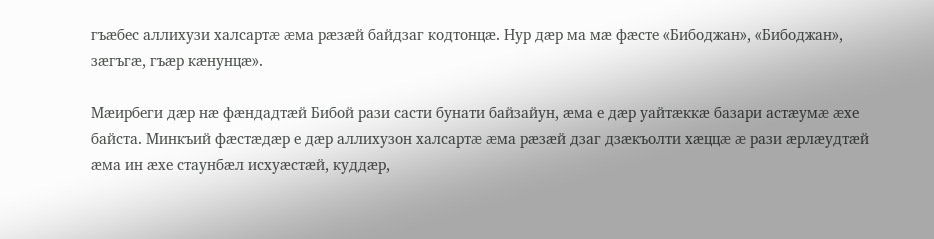гъæбес аллихузи халсартæ æма рæзæй байдзаг кодтонцæ. Нур дæр ма мæ фæсте «Бибоджан», «Бибоджан», зæгъгæ, гъæр кæнунцæ».

Мæирбеги дæр нæ фæндадтæй Бибой рази састи бунати байзайун, æма е дæр уайтæккæ базари астæумæ æхе байста. Минкъий фæстæдæр е дæр аллихузон халсартæ æма рæзæй дзаг дзæкъолти хæццæ æ рази æрлæудтæй æма ин æхе стаунбæл исхуæстæй, куддæр,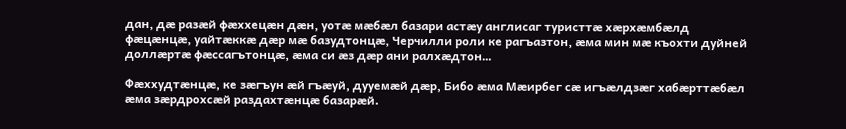дан, дæ разæй фæххецæн дæн, уотæ мæбæл базари астæу англисаг туристтæ хæрхæмбæлд фæцæнцæ, уайтæккæ дæр мæ базудтонцæ, Черчилли роли ке рагъазтон, æма мин мæ къохти дуйней доллæртæ фæссагътонцæ, æма си æз дæр ани ралхæдтон…

Фæххудтæнцæ, ке зæгъун æй гъæуй, дууемæй дæр, Бибо æма Мæирбег сæ игъæлдзæг хабæрттæбæл æма зæрдрохсæй раздахтæнцæ базарæй.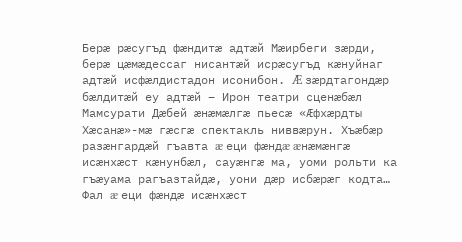Берæ рæсугъд фæндитæ адтæй Мæирбеги зæрди, берæ цæмæдессаг нисантæй исрæсугъд кæнуйнаг адтæй исфæлдистадон исонибон. Æ зæрдтагондæр бæлдитæй еу адтæй – Ирон театри сценæбæл Мамсурати Дæбей æнæмæлгæ пьесæ «Æфхæрдты Хæсанæ»-мæ гæсгæ спектакль ниввæрун. Хъæбæр разæнгардæй гъавта æ еци фæндæ æнæмæнгæ исæнхæст кæнунбæл, сауæнгæ ма, уоми рольти ка гъæуама рагъазтайдæ, уони дæр исбæрæг кодта… Фал æ еци фæндæ исæнхæст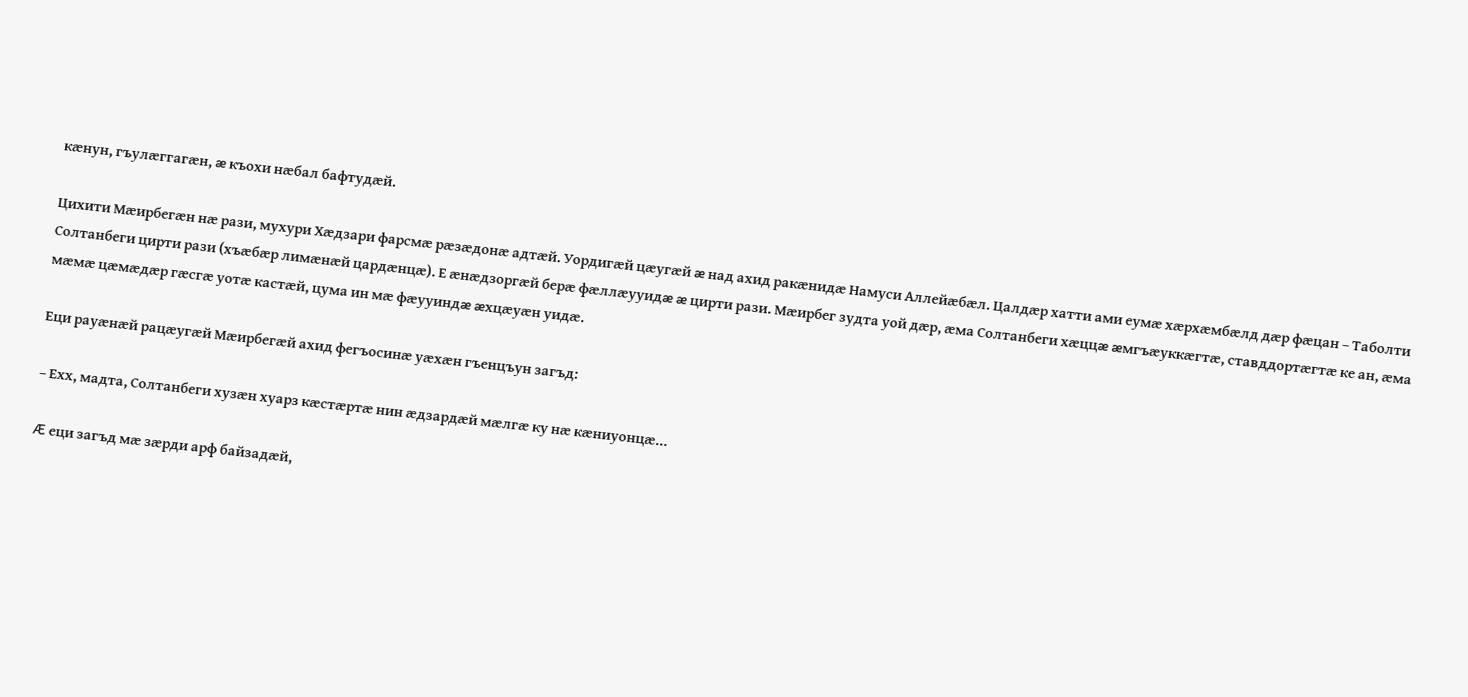кæнун, гъулæггагæн, æ къохи нæбал бафтудæй.

Цихити Мæирбегæн нæ рази, мухури Хæдзари фарсмæ рæзæдонæ адтæй. Уордигæй цæугæй æ над ахид ракæнидæ Намуси Аллейæбæл. Цалдæр хатти ами еумæ хæрхæмбæлд дæр фæцан – Таболти Солтанбеги цирти рази (хъæбæр лимæнæй цардæнцæ). Е æнæдзоргæй берæ фæллæууидæ æ цирти рази. Мæирбег зудта уой дæр, æма Солтанбеги хæццæ æмгъæуккæгтæ, ставддортæгтæ ке ан, æма мæмæ цæмæдæр гæсгæ уотæ кастæй, цума ин мæ фæууиндæ æхцæуæн уидæ.

Еци рауæнæй рацæугæй Мæирбегæй ахид фегъосинæ уæхæн гъенцъун загъд:

– Ехх, мадта, Солтанбеги хузæн хуарз кæстæртæ нин æдзардæй мæлгæ ку нæ кæниуонцæ…

Æ еци загъд мæ зæрди арф байзадæй,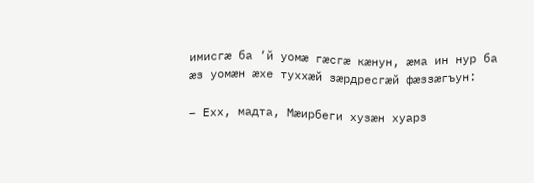имисгæ ба ‘й уомæ гæсгæ кæнун, æма ин нур ба æз уомæн æхе туххæй зæрдресгæй фæззæгъун:

– Ехх, мадта, Мæирбеги хузæн хуарз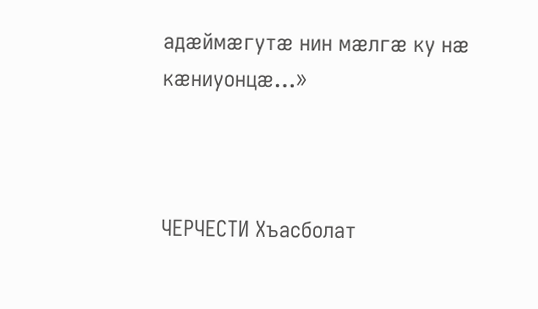адæймæгутæ нин мæлгæ ку нæ кæниуонцæ…»



ЧЕРЧЕСТИ Хъасболат